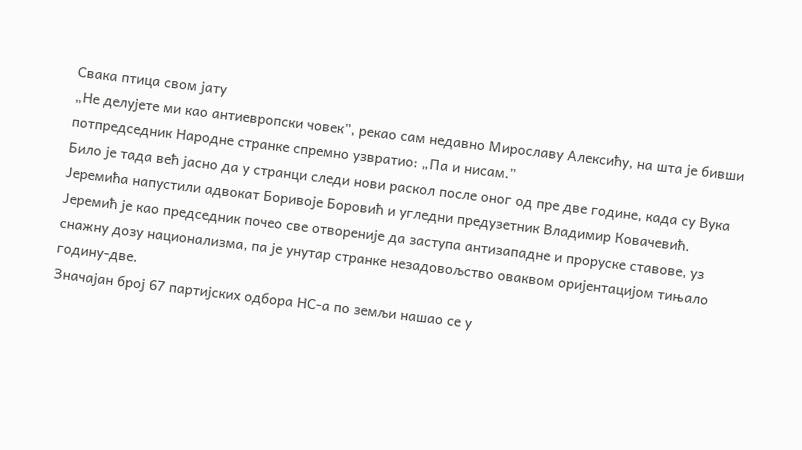Свака птица свом јату
„Не делујете ми као антиевропски човек”, рекао сам недавно Мирославу Алексићу, на шта је бивши потпредседник Народне странке спремно узвратио: „Па и нисам.”
Било је тада већ јасно да у странци следи нови раскол после оног од пре две године, када су Вука Јеремића напустили адвокат Боривоје Боровић и угледни предузетник Владимир Ковачевић.
Јеремић је као председник почео све отвореније да заступа антизападне и проруске ставове, уз снажну дозу национализма, па је унутар странке незадовољство оваквом оријентацијом тињало годину-две.
Значајан број 67 партијских одбора НС-а по земљи нашао се у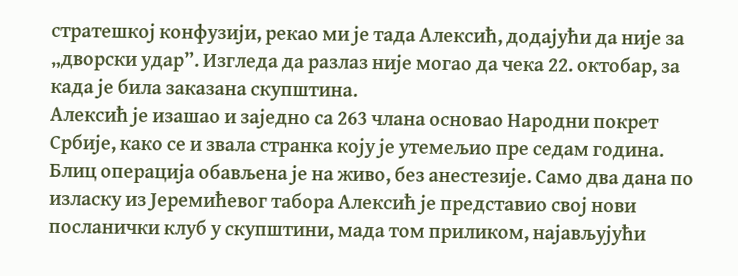стратешкој конфузији, рекао ми је тада Алексић, додајући да није за „дворски удар”. Изгледа да разлаз није могао да чека 22. октобар, за када је била заказана скупштина.
Алексић је изашао и заједно са 263 члана основао Народни покрет Србије, како се и звала странка коју је утемељио пре седам година. Блиц операција обављена је на живо, без анестезије. Само два дана по изласку из Јеремићевог табора Алексић је представио свој нови посланички клуб у скупштини, мада том приликом, најављујући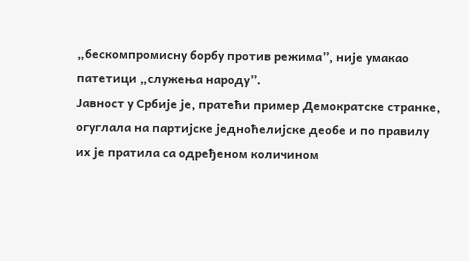„бескомпромисну борбу против режима”, није умакао патетици „служења народу”.
Јавност у Србије је, пратећи пример Демократске странке, огуглала на партијске једноћелијске деобе и по правилу их је пратила са одређеном количином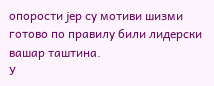опорости јер су мотиви шизми готово по правилу били лидерски вашар таштина.
У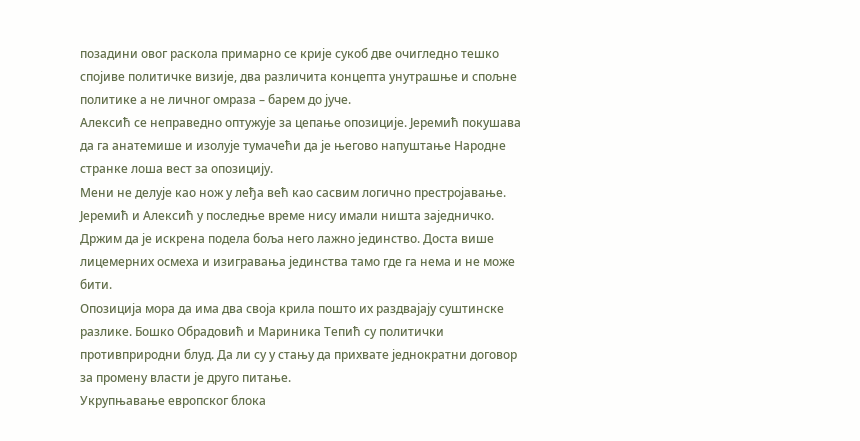позадини овог раскола примарно се крије сукоб две очигледно тешко спојиве политичке визије, два различита концепта унутрашње и спољне политике а не личног омраза – барем до јуче.
Алексић се неправедно оптужује за цепање опозиције. Јеремић покушава да га анатемише и изолује тумачећи да је његово напуштање Народне странке лоша вест за опозицију.
Мени не делује као нож у леђа већ као сасвим логично престројавање. Јеремић и Алексић у последње време нису имали ништа заједничко. Држим да је искрена подела боља него лажно јединство. Доста више лицемерних осмеха и изигравања јединства тамо где га нема и не може бити.
Опозиција мора да има два своја крила пошто их раздвајају суштинске разлике. Бошко Обрадовић и Мариника Тепић су политички противприродни блуд. Да ли су у стању да прихвате једнократни договор за промену власти је друго питање.
Укрупњавање европског блока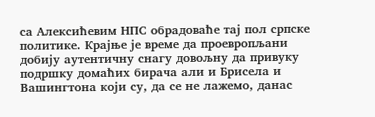са Алексићевим НПС обрадоваће тај пол српске политике. Крајње је време да проевропљани добију аутентичну снагу довољну да привуку подршку домаћих бирача али и Брисела и Вашингтона који су, да се не лажемо, данас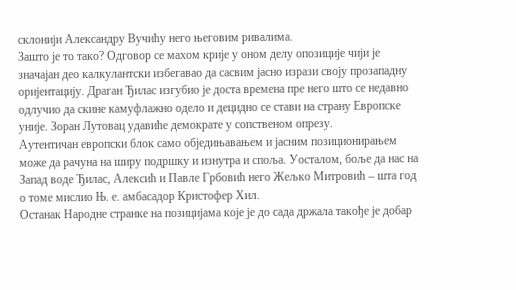склонији Александру Вучићу него његовим ривалима.
Зашто је то тако? Одговор се махом крије у оном делу опозиције чији је значајан део калкулантски избегавао да сасвим јасно изрази своју прозападну оријентацију. Драган Ђилас изгубио је доста времена пре него што се недавно одлучио да скине камуфлажно одело и децидно се стави на страну Европске уније. Зоран Лутовац удавиће демократе у сопственом опрезу.
Аутентичан европски блок само обједињавањем и јасним позиционирањем може да рачуна на ширу подршку и изнутра и споља. Уосталом, боље да нас на Запад воде Ђилас, Алексић и Павле Грбовић него Жељко Митровић – шта год о томе мислио Њ. е. амбасадор Кристофер Хил.
Останак Народне странке на позицијама које је до сада држала такође је добар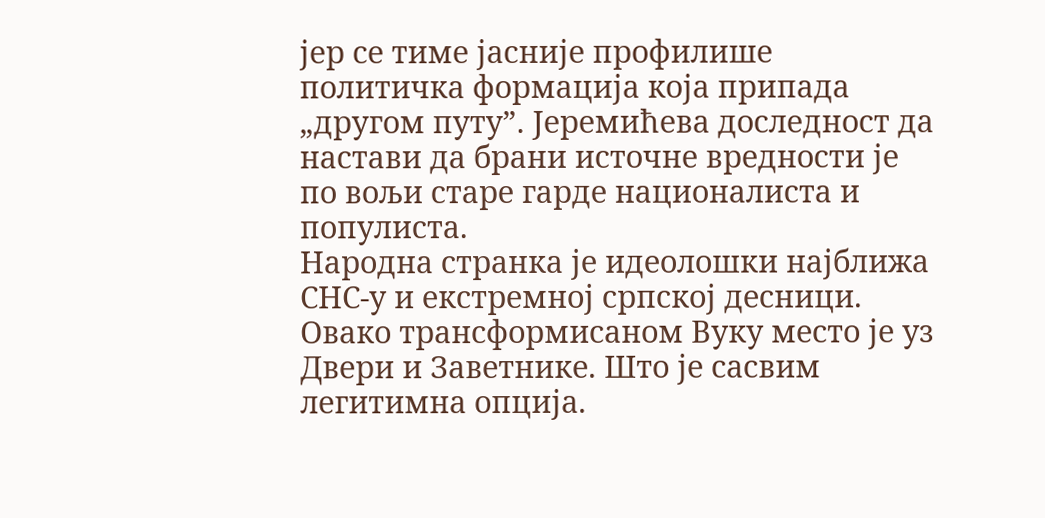јер се тиме јасније профилише политичка формација која припада „другом путу”. Јеремићева доследност да настави да брани источне вредности је по вољи старе гарде националиста и популиста.
Народна странка је идеолошки најближа СНС-у и екстремној српској десници. Овако трансформисаном Вуку место је уз Двери и Заветнике. Што је сасвим легитимна опција.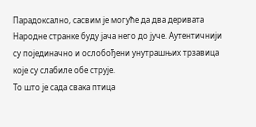Парадоксално, сасвим је могуће да два деривата Народне странке буду јача него до јуче. Аутентичнији су појединачно и ослобођени унутрашњих трзавица које су слабиле обе струје.
То што је сада свака птица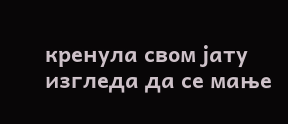кренула свом јату изгледа да се мање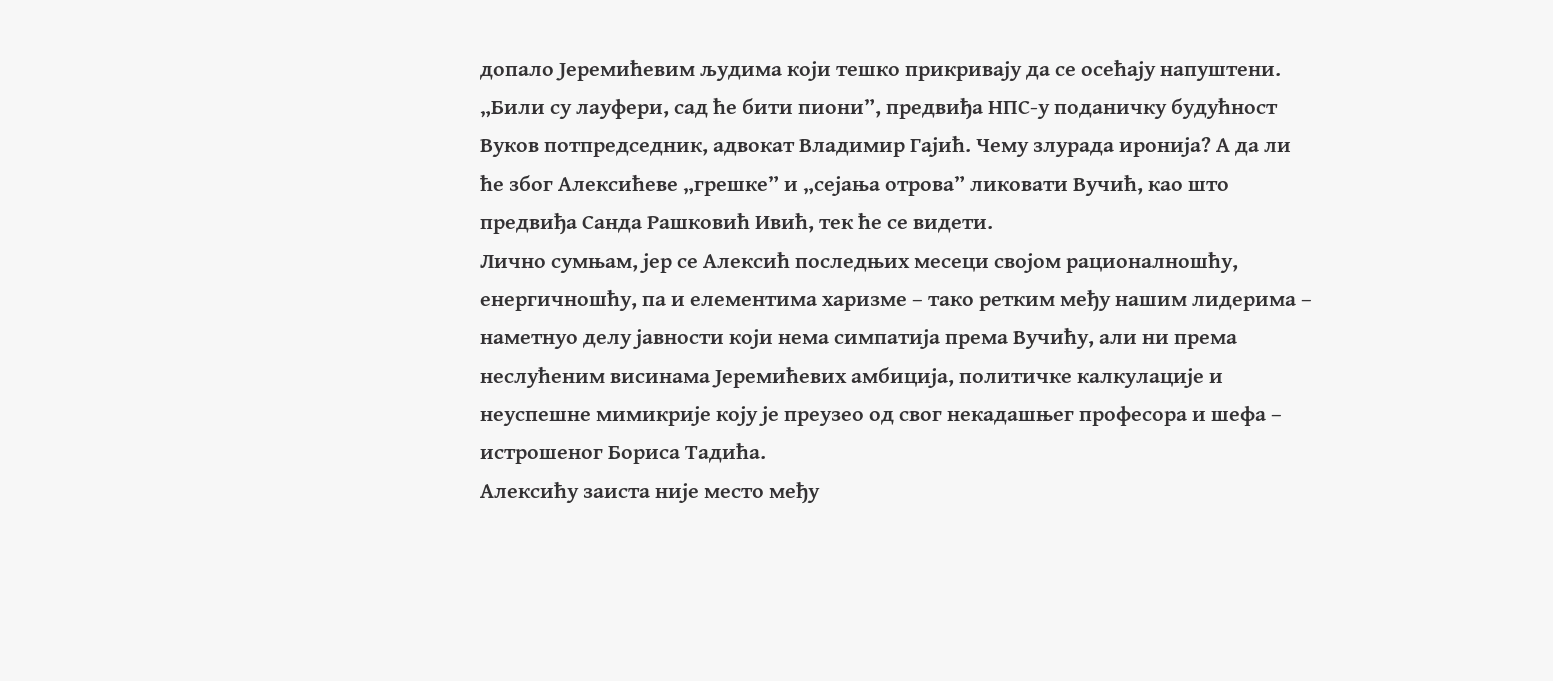допало Јеремићевим људима који тешко прикривају да се осећају напуштени. „Били су лауфери, сад ће бити пиони”, предвиђа НПС-у поданичку будућност Вуков потпредседник, адвокат Владимир Гајић. Чему злурада иронија? А да ли ће због Алексићеве „грешке” и „сејања отрова” ликовати Вучић, као што предвиђа Санда Рашковић Ивић, тек ће се видети.
Лично сумњам, јер се Алексић последњих месеци својом рационалношћу, енергичношћу, па и елементима харизме – тако ретким међу нашим лидерима – наметнуо делу јавности који нема симпатија према Вучићу, али ни према неслућеним висинама Јеремићевих амбиција, политичке калкулације и неуспешне мимикрије коју је преузео од свог некадашњег професора и шефа – истрошеног Бориса Тадића.
Алексићу заиста није место међу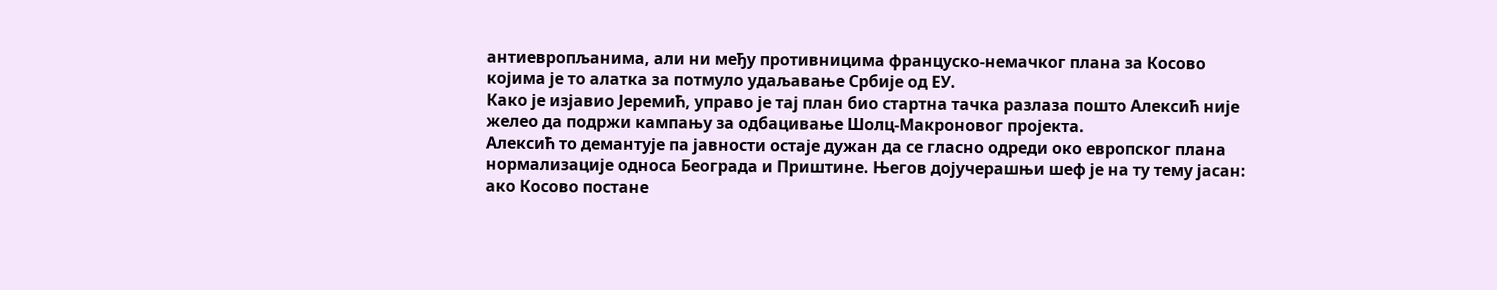антиевропљанима, али ни међу противницима француско-немачког плана за Косово којима је то алатка за потмуло удаљавање Србије од ЕУ.
Како је изјавио Јеремић, управо је тај план био стартна тачка разлаза пошто Алексић није желео да подржи кампању за одбацивање Шолц-Макроновог пројекта.
Алексић то демантује па јавности остаје дужан да се гласно одреди око европског плана нормализације односа Београда и Приштине. Његов дојучерашњи шеф је на ту тему јасан: ако Косово постане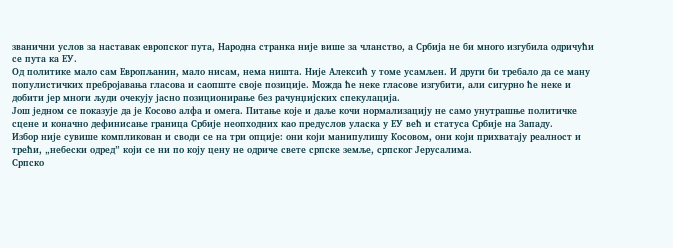званични услов за наставак европског пута, Народна странка није више за чланство, а Србија не би много изгубила одричући се пута ка ЕУ.
Од политике мало сам Европљанин, мало нисам, нема ништа. Није Алексић у томе усамљен. И други би требало да се ману популистичких пребројавања гласова и саопште своје позиције. Можда ће неке гласове изгубити, али сигурно ће неке и добити јер многи људи очекују јасно позиционирање без рачунџијских спекулација.
Још једном се показује да је Косово алфа и омега. Питање које и даље кочи нормализацију не само унутрашње политичке сцене и коначно дефинисање граница Србије неопходних као предуслов уласка у ЕУ већ и статуса Србије на Западу.
Избор није сувише компликован и своди се на три опције: они који манипулишу Косовом, они који прихватају реалност и трећи, „небески одред” који се ни по коју цену не одриче свете српске земље, српског Јерусалима.
Српско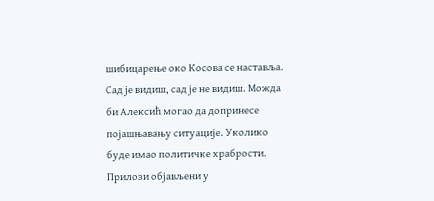шибицарење око Косова се наставља. Сад је видиш, сад је не видиш. Можда би Алексић могао да допринесе појашњавању ситуације. Уколико буде имао политичке храбрости.
Прилози објављени у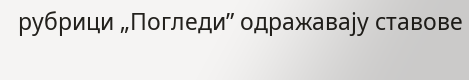рубрици „Погледи” одражавају ставове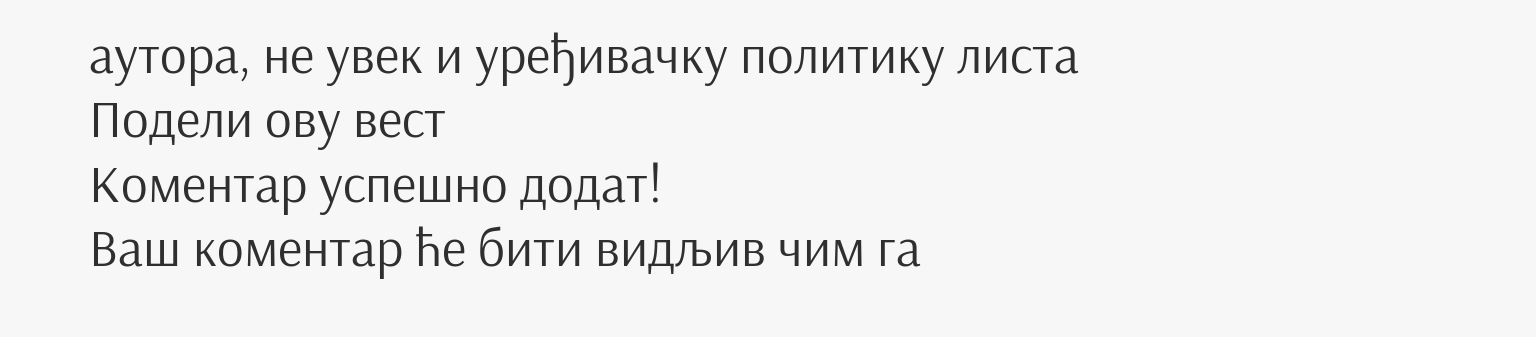аутора, не увек и уређивачку политику листa
Подели ову вест
Комeнтар успeшно додат!
Ваш комeнтар ћe бити видљив чим га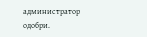администратор одобри.